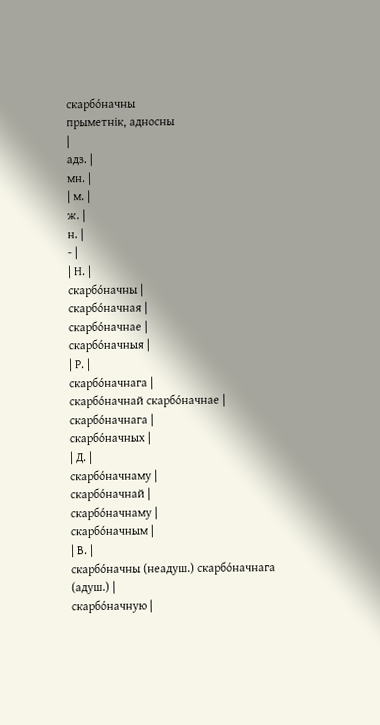скарбо́начны
прыметнік, адносны
|
адз. |
мн. |
| м. |
ж. |
н. |
- |
| Н. |
скарбо́начны |
скарбо́начная |
скарбо́начнае |
скарбо́начныя |
| Р. |
скарбо́начнага |
скарбо́начнай скарбо́начнае |
скарбо́начнага |
скарбо́начных |
| Д. |
скарбо́начнаму |
скарбо́начнай |
скарбо́начнаму |
скарбо́начным |
| В. |
скарбо́начны (неадуш.) скарбо́начнага (адуш.) |
скарбо́начную |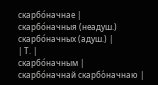скарбо́начнае |
скарбо́начныя (неадуш.) скарбо́начных (адуш.) |
| Т. |
скарбо́начным |
скарбо́начнай скарбо́начнаю |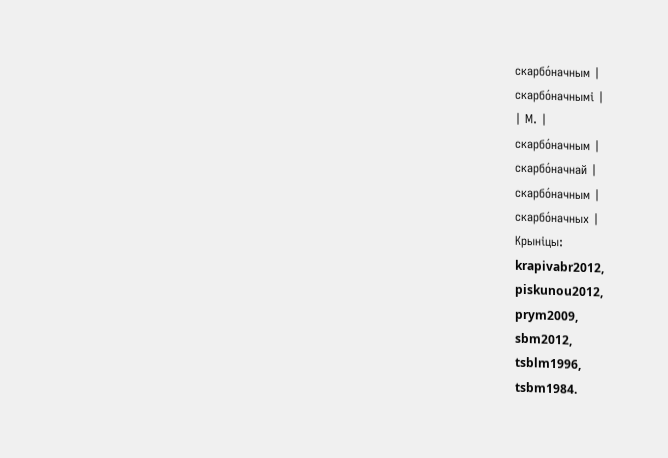скарбо́начным |
скарбо́начнымі |
| М. |
скарбо́начным |
скарбо́начнай |
скарбо́начным |
скарбо́начных |
Крыніцы:
krapivabr2012,
piskunou2012,
prym2009,
sbm2012,
tsblm1996,
tsbm1984.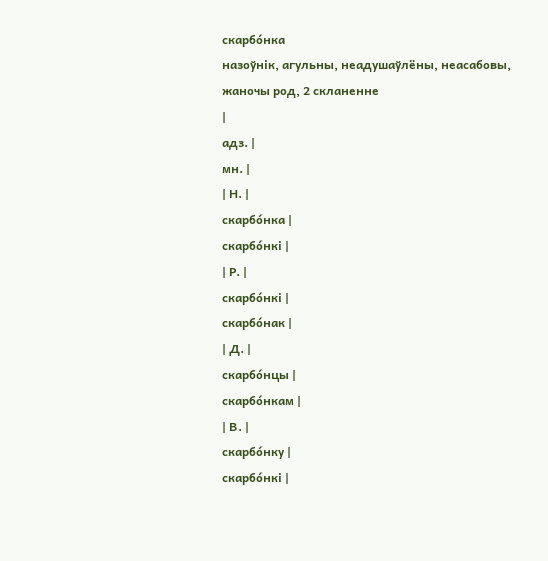скарбо́нка
назоўнік, агульны, неадушаўлёны, неасабовы, жаночы род, 2 скланенне
|
адз. |
мн. |
| Н. |
скарбо́нка |
скарбо́нкі |
| Р. |
скарбо́нкі |
скарбо́нак |
| Д. |
скарбо́нцы |
скарбо́нкам |
| В. |
скарбо́нку |
скарбо́нкі |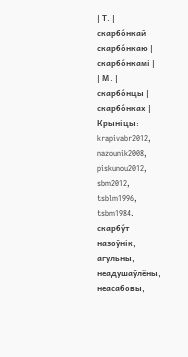| Т. |
скарбо́нкай скарбо́нкаю |
скарбо́нкамі |
| М. |
скарбо́нцы |
скарбо́нках |
Крыніцы:
krapivabr2012,
nazounik2008,
piskunou2012,
sbm2012,
tsblm1996,
tsbm1984.
скарбу́т
назоўнік, агульны, неадушаўлёны, неасабовы,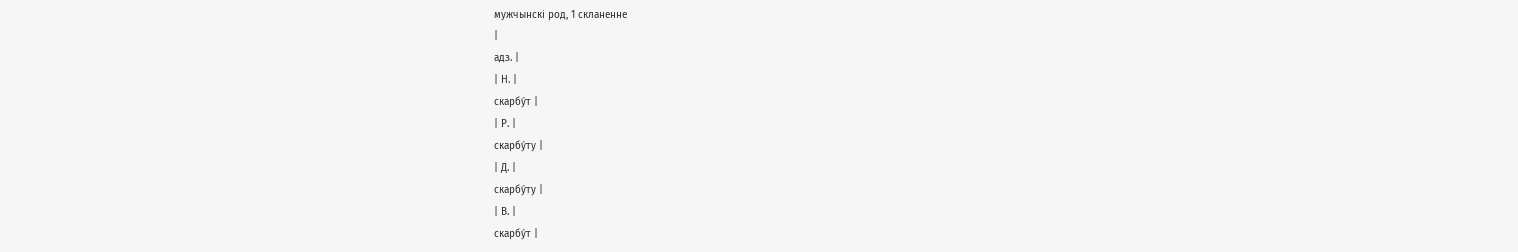мужчынскі род, 1 скланенне
|
адз. |
| Н. |
скарбу́т |
| Р. |
скарбу́ту |
| Д. |
скарбу́ту |
| В. |
скарбу́т |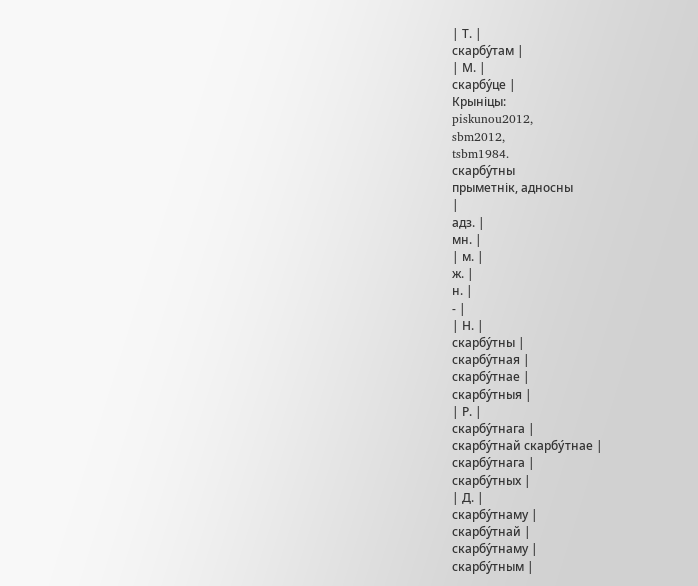| Т. |
скарбу́там |
| М. |
скарбу́це |
Крыніцы:
piskunou2012,
sbm2012,
tsbm1984.
скарбу́тны
прыметнік, адносны
|
адз. |
мн. |
| м. |
ж. |
н. |
- |
| Н. |
скарбу́тны |
скарбу́тная |
скарбу́тнае |
скарбу́тныя |
| Р. |
скарбу́тнага |
скарбу́тнай скарбу́тнае |
скарбу́тнага |
скарбу́тных |
| Д. |
скарбу́тнаму |
скарбу́тнай |
скарбу́тнаму |
скарбу́тным |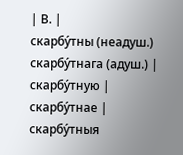| В. |
скарбу́тны (неадуш.) скарбу́тнага (адуш.) |
скарбу́тную |
скарбу́тнае |
скарбу́тныя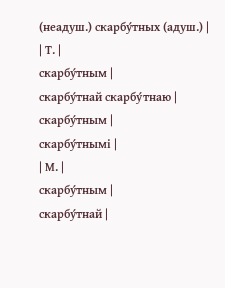(неадуш.) скарбу́тных (адуш.) |
| Т. |
скарбу́тным |
скарбу́тнай скарбу́тнаю |
скарбу́тным |
скарбу́тнымі |
| М. |
скарбу́тным |
скарбу́тнай |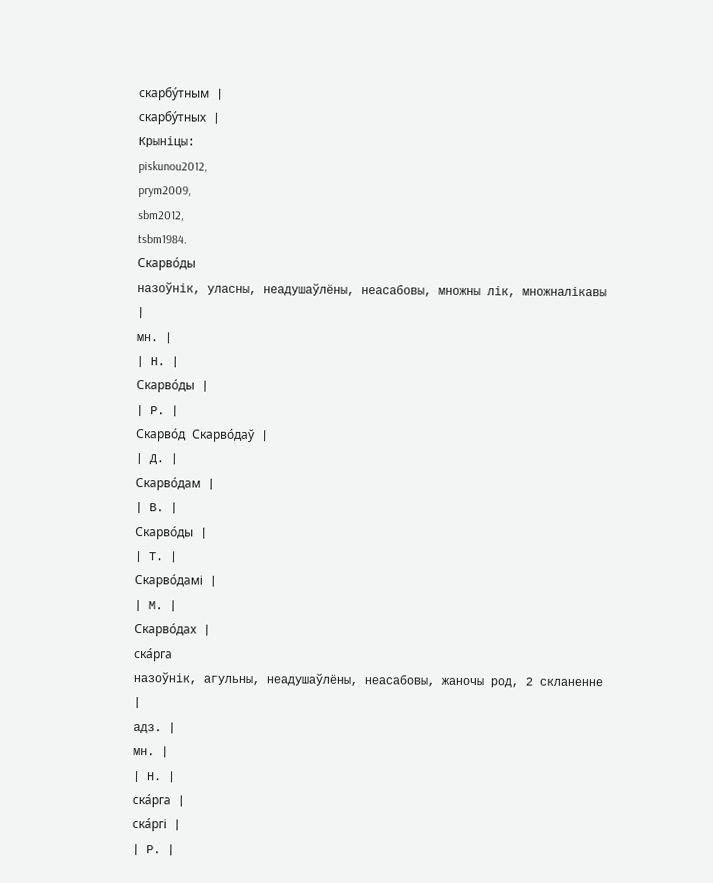скарбу́тным |
скарбу́тных |
Крыніцы:
piskunou2012,
prym2009,
sbm2012,
tsbm1984.
Скарво́ды
назоўнік, уласны, неадушаўлёны, неасабовы, множны лік, множналікавы
|
мн. |
| Н. |
Скарво́ды |
| Р. |
Скарво́д Скарво́даў |
| Д. |
Скарво́дам |
| В. |
Скарво́ды |
| Т. |
Скарво́дамі |
| М. |
Скарво́дах |
ска́рга
назоўнік, агульны, неадушаўлёны, неасабовы, жаночы род, 2 скланенне
|
адз. |
мн. |
| Н. |
ска́рга |
ска́ргі |
| Р. |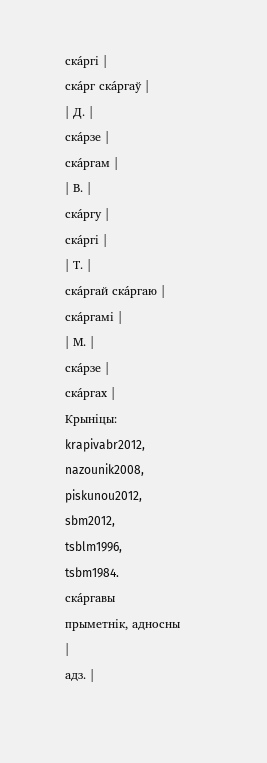ска́ргі |
ска́рг ска́ргаў |
| Д. |
ска́рзе |
ска́ргам |
| В. |
ска́ргу |
ска́ргі |
| Т. |
ска́ргай ска́ргаю |
ска́ргамі |
| М. |
ска́рзе |
ска́ргах |
Крыніцы:
krapivabr2012,
nazounik2008,
piskunou2012,
sbm2012,
tsblm1996,
tsbm1984.
ска́ргавы
прыметнік, адносны
|
адз. |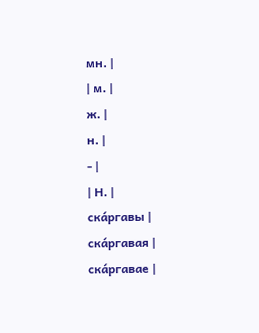мн. |
| м. |
ж. |
н. |
- |
| Н. |
ска́ргавы |
ска́ргавая |
ска́ргавае |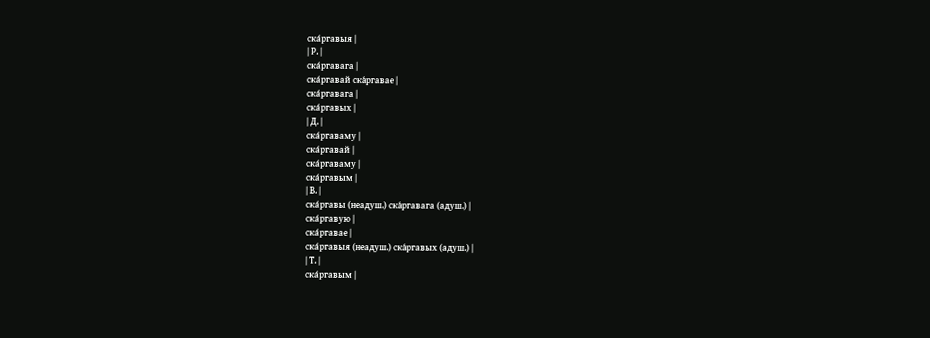ска́ргавыя |
| Р. |
ска́ргавага |
ска́ргавай ска́ргавае |
ска́ргавага |
ска́ргавых |
| Д. |
ска́ргаваму |
ска́ргавай |
ска́ргаваму |
ска́ргавым |
| В. |
ска́ргавы (неадуш.) ска́ргавага (адуш.) |
ска́ргавую |
ска́ргавае |
ска́ргавыя (неадуш.) ска́ргавых (адуш.) |
| Т. |
ска́ргавым |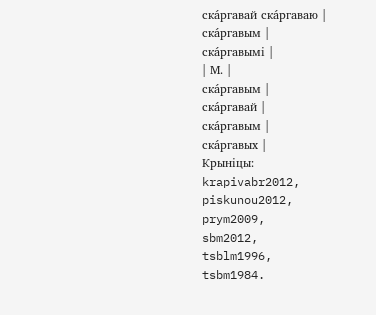ска́ргавай ска́ргаваю |
ска́ргавым |
ска́ргавымі |
| М. |
ска́ргавым |
ска́ргавай |
ска́ргавым |
ска́ргавых |
Крыніцы:
krapivabr2012,
piskunou2012,
prym2009,
sbm2012,
tsblm1996,
tsbm1984.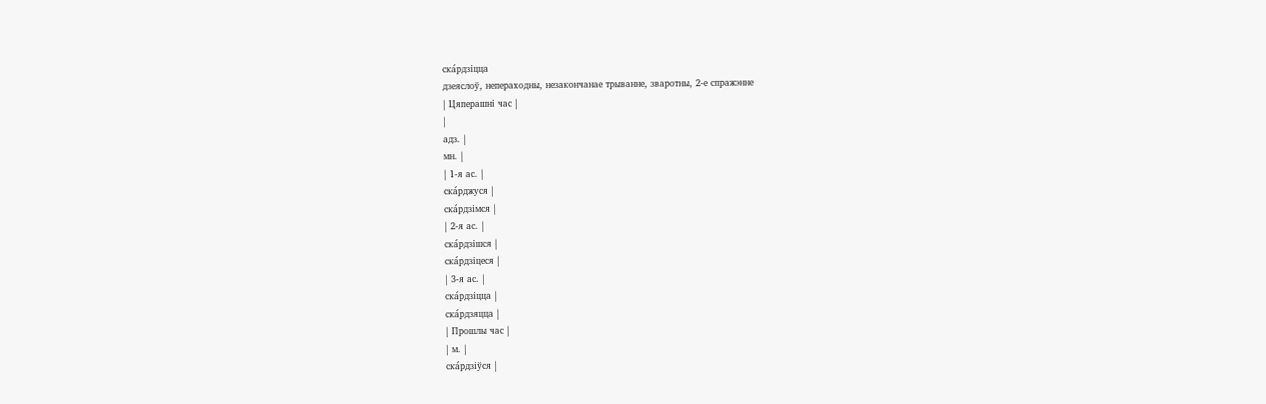ска́рдзіцца
дзеяслоў, непераходны, незакончанае трыванне, зваротны, 2-е спражэнне
| Цяперашні час |
|
адз. |
мн. |
| 1-я ас. |
ска́рджуся |
ска́рдзімся |
| 2-я ас. |
ска́рдзішся |
ска́рдзіцеся |
| 3-я ас. |
ска́рдзіцца |
ска́рдзяцца |
| Прошлы час |
| м. |
ска́рдзіўся |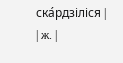ска́рдзіліся |
| ж. |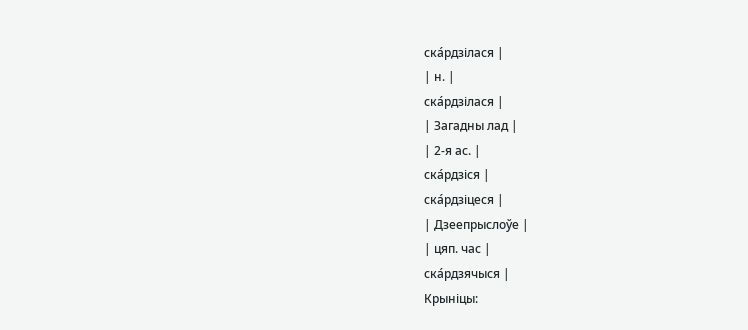ска́рдзілася |
| н. |
ска́рдзілася |
| Загадны лад |
| 2-я ас. |
ска́рдзіся |
ска́рдзіцеся |
| Дзеепрыслоўе |
| цяп. час |
ска́рдзячыся |
Крыніцы: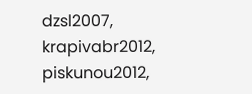dzsl2007,
krapivabr2012,
piskunou2012,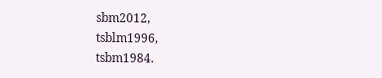sbm2012,
tsblm1996,
tsbm1984.